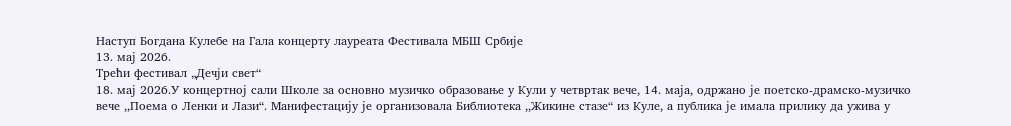Наступ Богдана Кулебе на Гала концерту лауреата Фестивала МБШ Србије
13. мај 2026.
Трећи фестивал „Дечји свет“
18. мај 2026.У концертној сали Школе за основно музичко образовање у Кули у четвртак вече, 14. маја, одржано је поетско-драмско-музичко вече ,,Поема о Ленки и Лази“. Манифестацију је организовала Библиотека ,,Жикине стазе“ из Куле, а публика је имала прилику да ужива у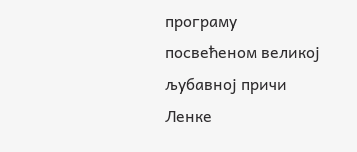програму посвећеном великој љубавној причи Ленке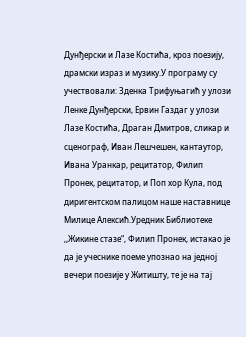Дунђерски и Лазе Костића, кроз поезију, драмски израз и музику.У програму су учествовали: Зденка Трифуњагић у улози Ленке Дунђерски, Ервин Газдаг у улози Лазе Костића, Драган Дмитров, сликар и сценограф, Иван Лешчешен, кантаутор, Ивана Уранкар, рецитатор, Филип Пронек, рецитатор, и Поп хор Кула, под диригентском палицом наше наставнице Милице Алексић.Уредник Библиотеке ,,Жикине стазе“, Филип Пронек, истакао је да је учеснике поеме упознао на једној вечери поезије у Житишту, те је на тај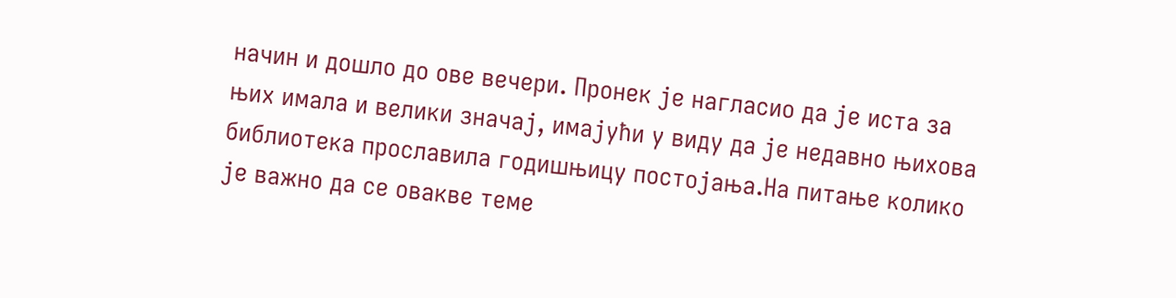начин и дошло до ове вечери. Пронек је нагласио да је иста за њих имала и велики значај, имајући у виду да је недавно њихова библиотека прославила годишњицу постојања.На питање колико је важно да се овакве теме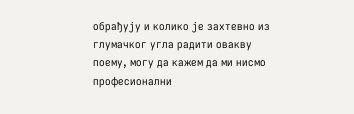обрађују и колико је захтевно из глумачког угла радити овакву поему, могу да кажем да ми нисмо професионални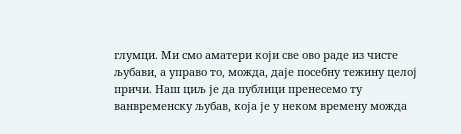глумци. Ми смо аматери који све ово раде из чисте љубави, а управо то, можда, даје посебну тежину целој причи. Наш циљ је да публици пренесемо ту ванвременску љубав, која је у неком времену можда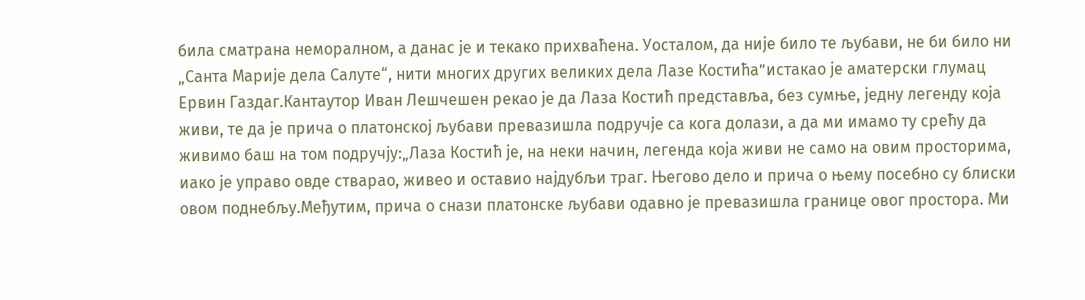била сматрана неморалном, а данас је и текако прихваћена. Уосталом, да није било те љубави, не би било ни „Санта Марије дела Салуте“, нити многих других великих дела Лазе Костића”истакао је аматерски глумац Ервин Газдаг.Кантаутор Иван Лешчешен рекао је да Лаза Костић представља, без сумње, једну легенду која живи, те да је прича о платонској љубави превазишла подручје са кога долази, а да ми имамо ту срећу да живимо баш на том подручју:„Лаза Костић је, на неки начин, легенда која живи не само на овим просторима, иако је управо овде стварао, живео и оставио најдубљи траг. Његово дело и прича о њему посебно су блиски овом поднебљу.Међутим, прича о снази платонске љубави одавно је превазишла границе овог простора. Ми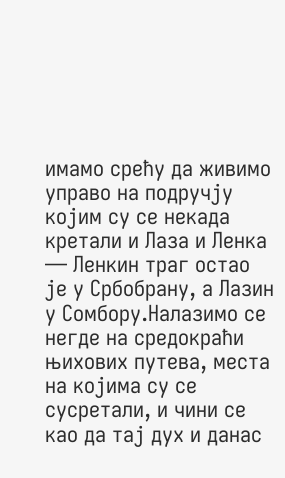имамо срећу да живимо управо на подручју којим су се некада кретали и Лаза и Ленка — Ленкин траг остао је у Србобрану, а Лазин у Сомбору.Налазимо се негде на средокраћи њихових путева, места на којима су се сусретали, и чини се као да тај дух и данас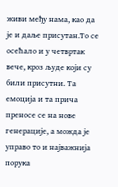живи међу нама, као да је и даље присутан.То се осећало и у четвртак вече, кроз људе који су били присутни. Та емоција и та прича преносе се на нове генерације, а можда је управо то и најважнија порука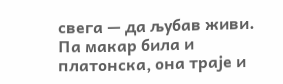свега — да љубав живи. Па макар била и платонска, она траје и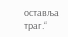оставља траг.“